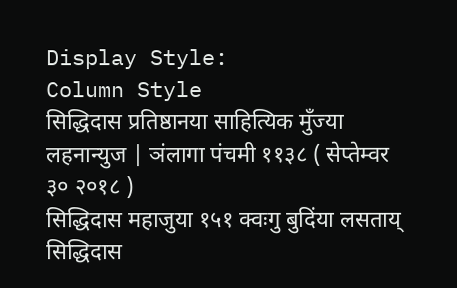Display Style:
Column Style
सिद्धिदास प्रतिष्ठानया साहित्यिक मुँज्या
लहनान्युज | ञंलागा पंचमी ११३८ ( सेप्तेम्वर ३० २०१८ )
सिद्धिदास महाजुया १५१ क्वःगु बुदिंया लसताय् सिद्धिदास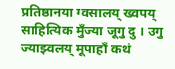प्रतिष्ठानया ग्वसालय् ख्वपय् साहित्यिक मुँज्या जूगु दु । उगु ज्याझ्वलय् मूपाहाँ कथं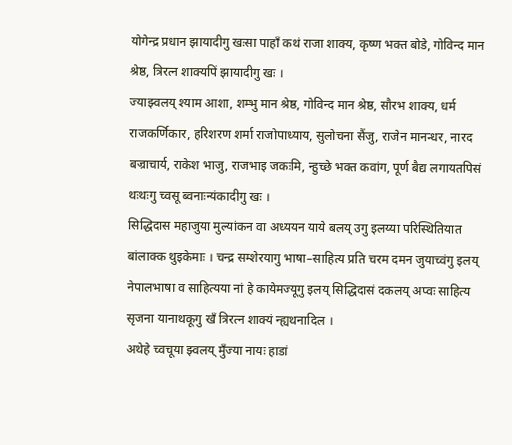योगेन्द्र प्रधान झायादीगु खःसा पाहाँ कथं राजा शाक्य, कृष्ण भक्त बोडे, गोविन्द मान श्रेष्ठ, त्रिरत्न शाक्यपिं झायादीगु खः ।
ज्याझ्वलय् श्याम आशा, शम्भु मान श्रेष्ठ, गोविन्द मान श्रेष्ठ, सौरभ शाक्य, धर्म राजकर्णिकार, हरिशरण शर्मा राजोपाध्याय, सुलोचना सैंजु, राजेन मानन्धर, नारद बज्राचार्य, राकेश भाजु, राजभाइ जकःमि, न्हुच्छे भक्त कवांग, पूर्ण बैद्य लगायतपिसं थःथःगु च्वसू ब्वनाःन्यंकादीगु खः ।
सिद्धिदास महाजुया मुल्यांकन वा अध्ययन याये बलय् उगु इलय्या परिस्थितियात बांलाक्क थुइकेमाः । चन्द्र सम्शेरयागु भाषा–साहित्य प्रति चरम दमन जुयाच्वंगु इलय् नेपालभाषा व साहित्यया नां हे कायेमज्यूगु इलय् सिद्धिदासं दकलय् अप्वः साहित्य सृजना यानाथकूगु खँ त्रिरत्न शाक्यं न्ह्यथनादिल ।
अथेहे च्वचूया झ्वलय् मुँज्या नायः हाडां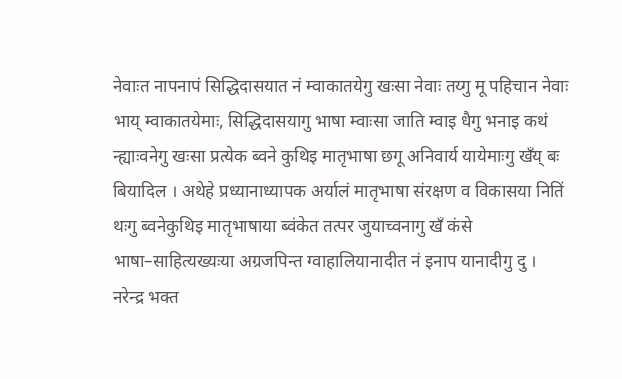नेवाःत नापनापं सिद्धिदासयात नं म्वाकातयेगु खःसा नेवाः तय्गु मू पहिचान नेवाः भाय् म्वाकातयेमाः, सिद्धिदासयागु भाषा म्वाःसा जाति म्वाइ धैगु भनाइ कथं न्ह्याःवनेगु खःसा प्रत्येक ब्वने कुथिइ मातृभाषा छगू अनिवार्य यायेमाःगु खँय् बः बियादिल । अथेहे प्रध्यानाध्यापक अर्यालं मातृभाषा संरक्षण व विकासया नितिं थःगु ब्वनेकुथिइ मातृभाषाया ब्वंकेत तत्पर जुयाच्वनागु खँ कंसे भाषा–साहित्यख्यःया अग्रजपिन्त ग्वाहालियानादीत नं इनाप यानादीगु दु ।
नरेन्द्र भक्त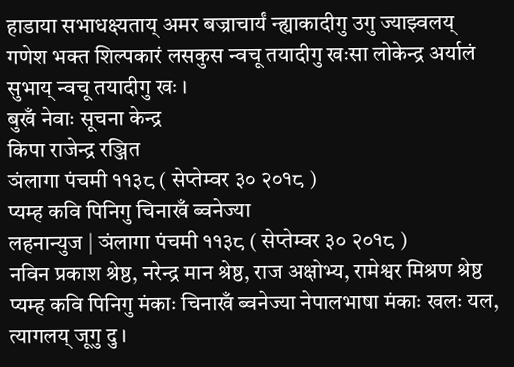हाडाया सभाधक्ष्यताय् अमर बज्राचार्यं न्ह्याकादीगु उगु ज्याझ्वलय् गणेश भक्त शिल्पकारं लसकुस न्वचू तयादीगु खःसा लोकेन्द्र अर्यालं सुभाय् न्वचू तयादीगु खः ।
बुखँ नेवाः सूचना केन्द्र
किपा राजेन्द्र रञ्जित
ञंलागा पंचमी ११३८ ( सेप्तेम्वर ३० २०१८ )
प्यम्ह कवि पिनिगु चिनाखँ ब्वनेज्या
लहनान्युज | ञंलागा पंचमी ११३८ ( सेप्तेम्वर ३० २०१८ )
नविन प्रकाश श्रेष्ठ, नरेन्द्र मान श्रेष्ठ, राज अक्षोभ्य, रामेश्वर मिश्रण श्रेष्ठ प्यम्ह कवि पिनिगु मंकाः चिनाखँ ब्वनेज्या नेपालभाषा मंकाः खलः यल, त्यागलय् जूगु दु ।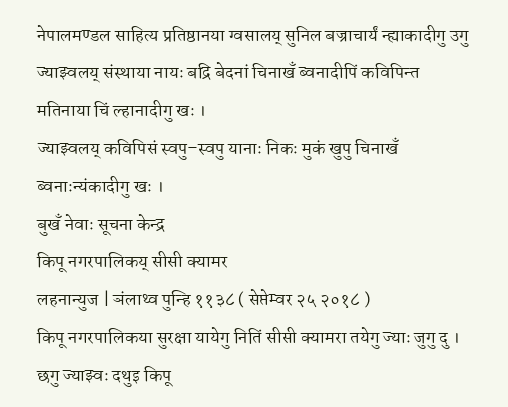नेपालमण्डल साहित्य प्रतिष्ठानया ग्वसालय् सुनिल बज्राचार्यं न्ह्याकादीगु उगु ज्याझ्वलय् संस्थाया नायः बद्रि बेदनां चिनाखँ ब्वनादीपिं कविपिन्त मतिनाया चिं ल्हानादीगु खः ।
ज्याझ्वलय् कविपिसं स्वपु–स्वपु यानाः निकः मुकं खुपु चिनाखँ ब्वनाःन्यंकादीगु खः ।
बुखँ नेवाः सूचना केन्द्र
किपू नगरपालिकय् सीसी क्यामर
लहनान्युज | ञंलाथ्व पुन्हि ११३८ ( सेप्तेम्वर २५ २०१८ )
किपू नगरपालिकया सुरक्षा यायेगु नितिं सीसी क्यामरा तयेगु ज्याः जुगु दु । छगु ज्याझ्वः दथुइ किपू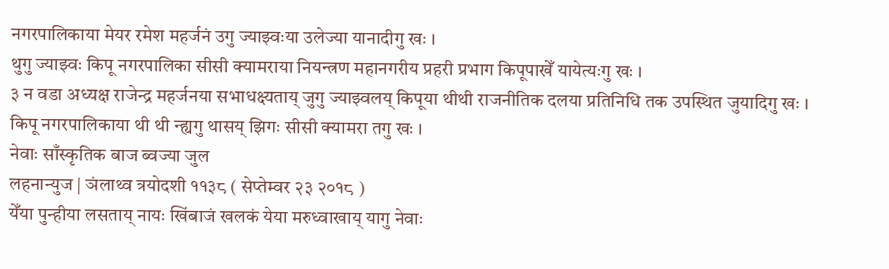नगरपालिकाया मेयर रमेश महर्जनं उगु ज्याझ्वःया उलेज्या यानादीगु खः ।
थुगु ज्याझ्वः किपू नगरपालिका सीसी क्यामराया नियन्त्रण महानगरीय प्रहरी प्रभाग किपूपाखेँ यायेत्यःगु खः ।
३ न वडा अध्यक्ष राजेन्द्र महर्जनया सभाधक्ष्यताय् जुगु ज्याझ्वलय् किपूया थीथी राजनीतिक दलया प्रतिनिधि तक उपस्थित जुयादिगु खः ।
किपू नगरपालिकाया थी थी न्ह्यगु थासय् झिगः सीसी क्यामरा तगु खः ।
नेवाः साँस्कृतिक बाज ब्वज्या जुल
लहनान्युज | ञंलाथ्व त्रयोदशी ११३८ ( सेप्तेम्वर २३ २०१८ )
येँया पुन्हीया लसताय् नायः खिंबाजं खलकं येया मरुध्वाखाय् यागु नेवाः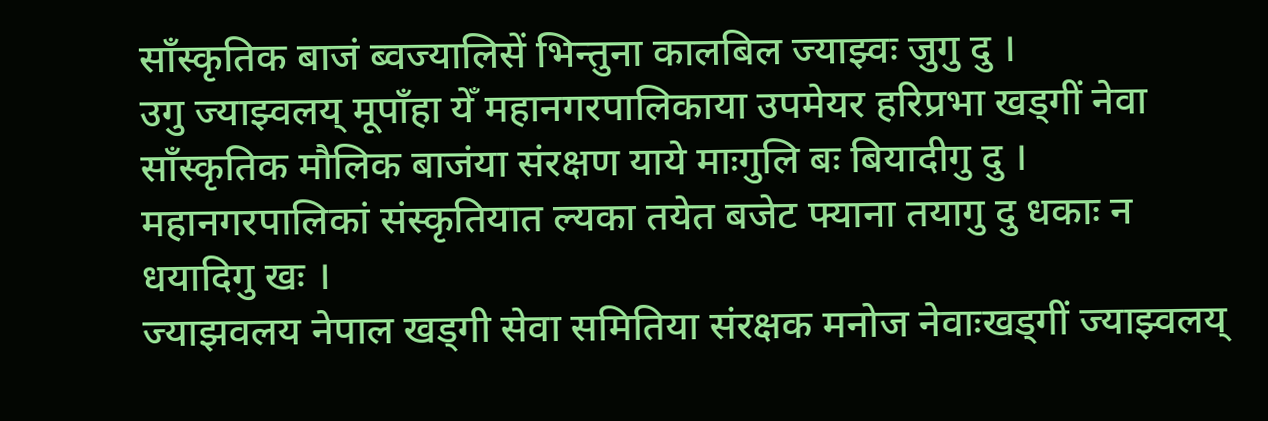साँस्कृतिक बाजं ब्वज्यालिसें भिन्तुना कालबिल ज्याझ्वः जुगु दु ।
उगु ज्याझ्वलय् मूपाँहा येँ महानगरपालिकाया उपमेयर हरिप्रभा खड्गीं नेवा साँस्कृतिक मौलिक बाजंया संरक्षण याये माःगुलि बः बियादीगु दु । महानगरपालिकां संस्कृतियात ल्यका तयेत बजेट फ्याना तयागु दु धकाः न धयादिगु खः ।
ज्याझवलय नेपाल खड्गी सेवा समितिया संरक्षक मनोज नेवाःखड्गीं ज्याझ्वलय्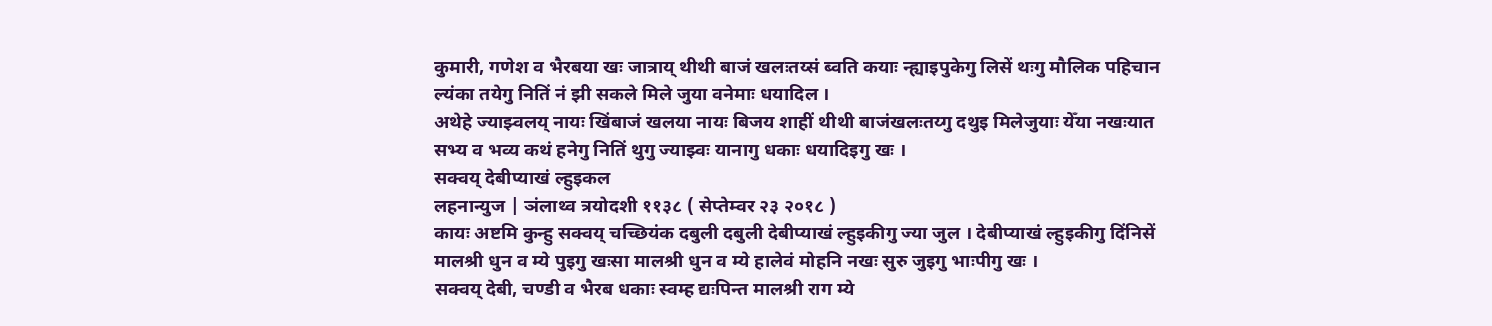कुमारी, गणेश व भैरबया खः जात्राय् थीथी बाजं खलःतय्सं ब्वति कयाः न्ह्याइपुकेगु लिसें थःगु मौलिक पहिचान ल्यंका तयेगु नितिं नं झी सकले मिले जुया वनेमाः धयादिल ।
अथेहे ज्याझ्वलय् नायः खिंबाजं खलया नायः बिजय शाहीं थीथी बाजंखलःतय्गु दथुइ मिलेजुयाः येँया नखःयात सभ्य व भव्य कथं हनेगु नितिं थुगु ज्याझ्वः यानागु धकाः धयादिइगु खः ।
सक्वय् देबीप्याखं ल्हुइकल
लहनान्युज | ञंलाथ्व त्रयोदशी ११३८ ( सेप्तेम्वर २३ २०१८ )
कायः अष्टमि कुन्हु सक्वय् चच्छियंक दबुली दबुली देबीप्याखं ल्हुइकीगु ज्या जुल । देबीप्याखं ल्हुइकीगु दिंनिसें मालश्री धुन व म्ये पुइगु खःसा मालश्री धुन व म्ये हालेवं मोहनि नखः सुरु जुइगु भाःपीगु खः ।
सक्वय् देबी, चण्डी व भैरब धकाः स्वम्ह द्यःपिन्त मालश्री राग म्ये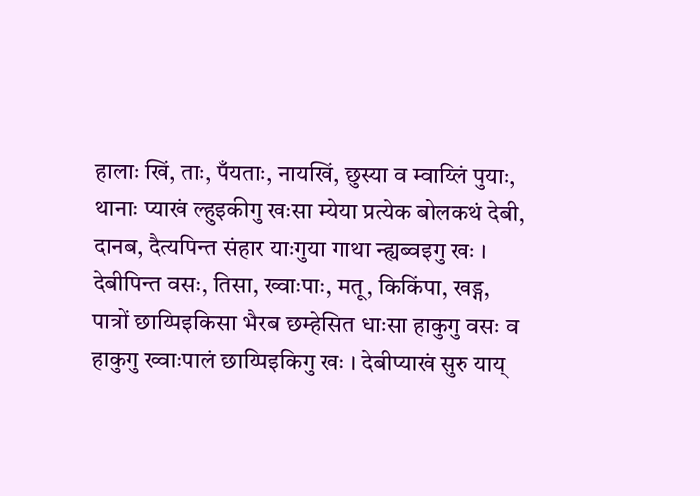हालाः खिं, ताः, पँयताः, नायखिं, छुस्या व म्वाय्लिं पुयाः, थानाः प्याखं ल्हुइकीगु खःसा म्येया प्रत्येक बोलकथं देबी, दानब, दैत्यपिन्त संहार याःगुया गाथा न्ह्यब्वइगु खः ।
देबीपिन्त वसः, तिसा, ख्वाःपाः, मतू, किकिंपा, खड्ग, पात्रों छाय्पिइकिसा भैरब छम्हेसित धाःसा हाकुगु वसः व हाकुगु ख्वाःपालं छाय्पिइकिगु खः । देबीप्याखं सुरु याय्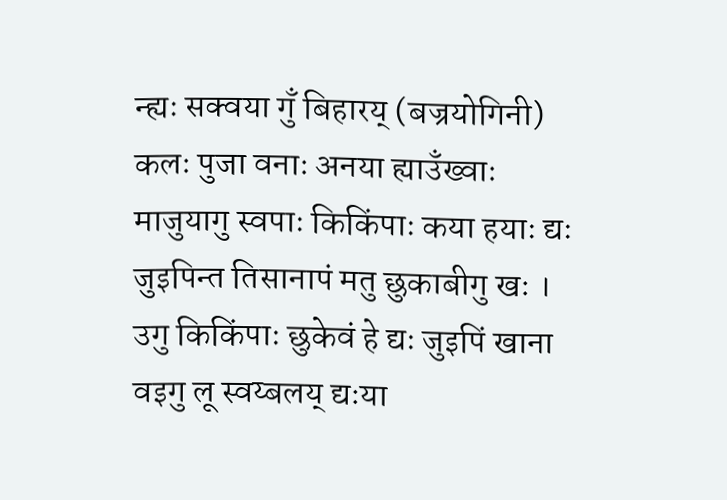न्ह्यः सक्वया गुँ बिहारय् (बज्रयोगिनी) कलः पुजा वनाः अनया ह्याउँख्वाः माजुयागु स्वपाः किकिंपाः कया हयाः द्यः जुइपिन्त तिसानापं मतु छुकाबीगु खः ।
उगु किकिंपाः छुकेवं हे द्यः जुइपिं खाना वइगु लू स्वय्बलय् द्यःया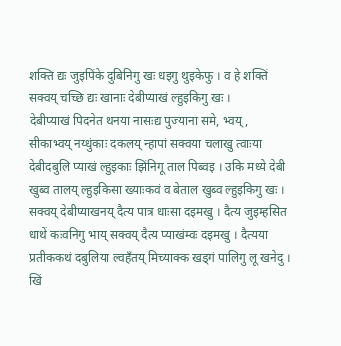शक्ति द्यः जुइपिंके दुबिनिगु खः धइगु थुइकेफु । व हे शक्तिं सक्वय् चच्छि द्यः खानाः देबीप्याखं ल्हुइकिगु खः ।
देबीप्याखं पिदनेत थनया नासःद्य पुज्याना समे, भ्वय्, सीकाभ्वय् नय्धुंकाः दकलय् न्हापां सक्वया चलाखु त्वाःया देबीदबुलि प्याखं ल्हुइकाः झिंनिगू ताल पिब्वइ । उकि मध्ये देबी खुब्व तालय् ल्हुइकिसा ख्याःकवं व बेताल खुब्व ल्हुइकिगु खः । सक्वय् देबीप्याखनय् दैत्य पात्र धाःसा दइमखु । दैत्य जुइम्हसित धाथें कःवनिगु भाय् सक्वय् दैत्य प्याखंम्वः दइमखु । दैत्यया प्रतीककथं दबुलिया ल्वहँतय् मिच्याक्क खड्गं पालिगु लू खनेदु ।
खिं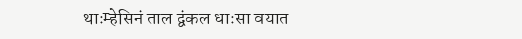थाःम्हेसिनं ताल द्वंकल धाःसा वयात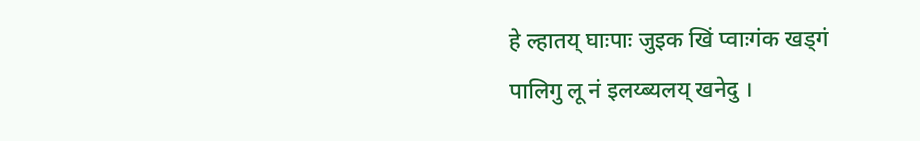हे ल्हातय् घाःपाः जुइक खिं प्वाःगंक खड्गं पालिगु लू नं इलय्ब्यलय् खनेदु ।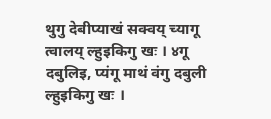थुगु देबीप्याखं सक्वय् च्यागू त्वालय् ल्हुइकिगु खः । ४गू दबुलिइ, प्यंगू माथं वंगु दबुली ल्हुइकिगु खः ।